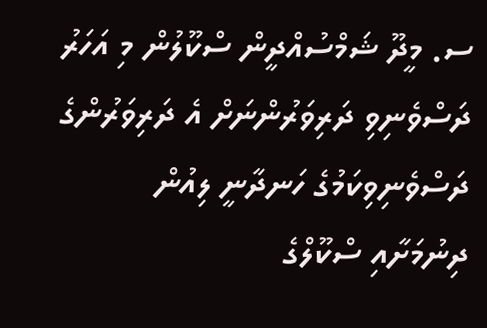ސ. މީދޫ ޝަމްސުއްދީން ސްކޫލުން މި އަހަރު ދަސްވެނިވި ދަރިވަރުންނަށް އެ ދަރިވަރުންގެ ދަސްވެނިވިކަމުގެ ހަނދާނީ ލިއުން ދިނުމަށާއި ސްކޫލްގެ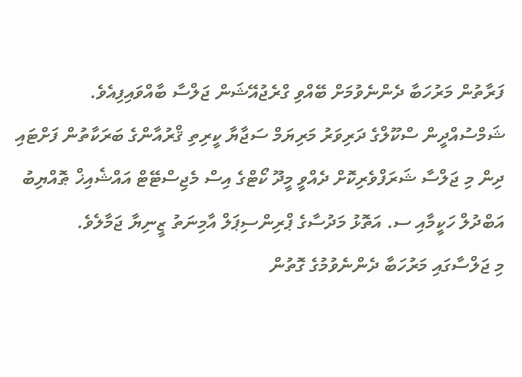ފަރާތުން މަރުހަބާ ދެންނެވުމަށް ބޭއްވި ގްރެޖުއޭޝަން ޖަލްސާ ބާއްވައިފިއެވެ.
ޝަމްސުއްދީން ސްކޫލްގެ ދަރިވަރު މަރިޔަމް ސަޖާޔާ ކީރިތި ޤްރުއާންގެ ބަރަކާތުން ފަށްޓައި ދިން މި ޖަލްސާ ޝަރަފްވެރިކޮށް ދެއްވީ މީދޫ ކޯޓްގެ އިސް މެޖިސްޓޭޓް އައްޝެއިޚް ޠޮއްޔިބު އަބްދުލް ހަކީމާއި ސ. އަތޮޅު މަދުސާގެ ޕްރިންސިޕަލް އާމިނަތު ޒީނިޔާ ޖަމާލެވެ.
މި ޖަލްސާގައި މަރުހަބާ ދެންނެވުމުގެ ގޮތުން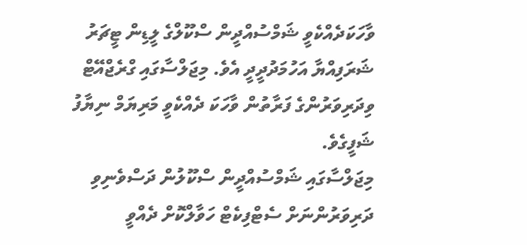ވާހަކަދެއްކެވީ ޝަމްސުއްދީން ސްކޫލްގެ ލީޑިން ޓީޗަރު ޝަރަފިއްޔާ އަހުމަދުދީދީ އެވެ. މިޖަލްސާގައި ގްރެޖްއޭޓް ވިދަރިވަރުންގެ ފަރާތުން ވާހަކަ ދެއްކެވީ މަރިޔަމް ނިޔާފު ޝަފީގެވެ.
މިޖަލްސާގައި ޝަމްސުއްދީން ސްކޫލުން ދަސްވެނިވި ދަރިވަރުންނަށް ސެޓްފިކެޓް ހަވާލްކޮށް ދެއްވީ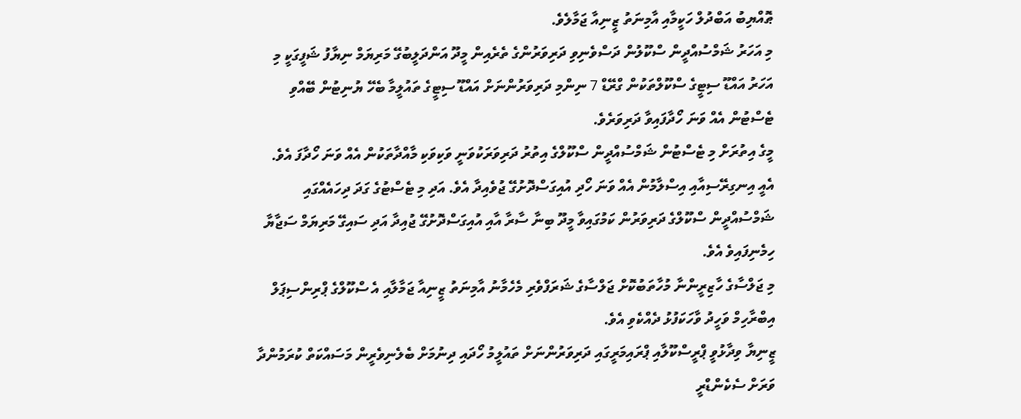ޠޮއްޔިބު އަބްދުލް ހަކީމާއި އާމިނަތު ޒީނިއާ ޖަމާލެވެ.
މި އަހަރު ޝަމްސުއްދީން ސްކޫލުން ދަސްވެނިވި ދަރިވަރުންގެ ތެރެއިން މީދޫ އަންދަލީބުގޭ މަރިޔަމް ނިޔާފު ޝަފީގަކީ މި އަހަރު އައްޑޫ ސިޓީގެ ސްކޫލްތަކުން ގްރޭޑް 7 ނިންމި ދަރިވަރުންނަށް އައްޑޫ ސިޓީގެ ތައުލީމާ ބެހޭ ޔުނިޓުން ބޭއްވި ޓެސްޓުން އެއް ވަނަ ހޯދާފައިވާ ދަރިވަރެވެ.
މީގެ އިތުރަށް މި ޓެސްޓުން ޝަމްސުއްދީން ސްކޫލްގެ އިތުރު ދަރިވަރަކުވަނީ ވަކިވަކި މާއްދާތަކުން އެއް ވަނަ ހޯދާފަ އެވެ.
އެއީ އިނގިރޭސިއާއި އިސްލާމުން އެއް ވަނަ ހޯދި އުއިގަސްދޮށުގޭ ޖުވެއިދާ އެވެ. އަދި މި ޓެސްޓުގެ ގަދަ ދިހައެއްގައި ޝަމްސުއްދީން ސްކޫލްގެ ދަރިވަރުން ކަމުގައިވާ މީދޫ ބިނާ ސާރާ އާއި އުއިގަސްދޮށުގޭ ޖުއިދާ އަދި ސައިގޭ މަރިޔަމް ސަޖާޔާ ހިމެނިފައިވެ އެވެ.
މި ޖަލްސާގެ ހާޒިރީންނާ މުހާތަބުކޮށް ޖަލްސާގެ ޝަރަފްވެރި މެހެމާނު އާމިނަތު ޒީނިއާ ޖަމާލާއި އެ ސްކޫލްގެ ޕްރިންސިޕަލް އިބްރާހިމް ވަހީދު ވާހަކަފުޅު ދެއްކެވި އެވެ.
ޒީނިޔާ ވިދާޅުވީ ޕްރީސްކޫލާއި ޕްރައިމަރީގައި ދަރިވަރުންނަށް ތައުލީމު ހޯދައި ދިނުމަށް ބެލެނިވެރީން މަސައްކަތް ކުރަމުންދާ ވަރަށް ސެކެންޑްރީ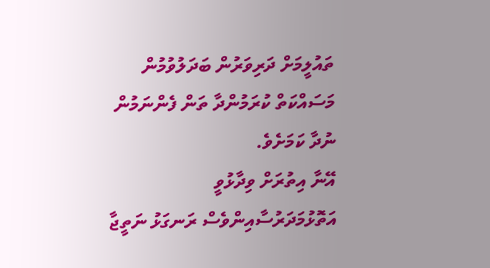ތައުލީމަށް ދަރިވަރުން ބަދަލުވުމުން މަސައްކަތް ކުރަމުންދާ ތަން ފެންނަމުން ނުދާ ކަމަށެވެ.
އޭނާ އިތުރަށް ވިދާޅުވީ އަތޮޅުމަދަރުސާއިންވެސް ރަނގަޅު ނަތީޖާ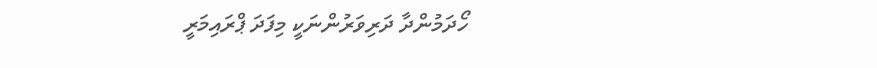ހޯދަމުންދާ ދަރިވަރުންނަކީ މިފަދަ ޕްރައިމަރީ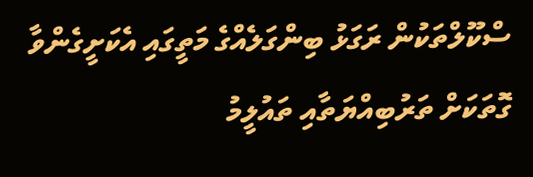ސްކޫލްތަކުން ރަގަޅު ބިންގަލެއްގެ މަތީގައި އެކަށީގެންވާ ގޮތަކަށް ތަރުބިއްޔަތާއި ތައުލީމު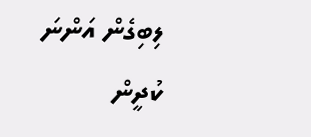ލިބިގެން އަންނަ ކުދީން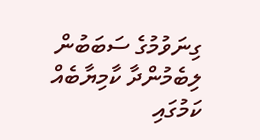ގިނަވުމުގެ ސަބަބުން ލިބެމުންދާ ކާމިޔާބެއް ކަމުގައި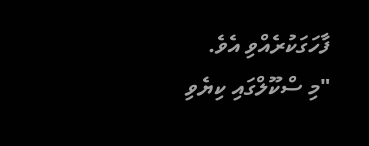ފާހަގަކުރެއްވި އެވެ.
"މި ސްކޫލްގައި ކިޔެވި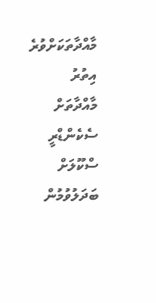މާއްދާތަކަށްވުރެ އިތުރު މާއްދާތަށް ސެކެންޑްރީ ސްކޫލަށް ބަދަލުވުމުން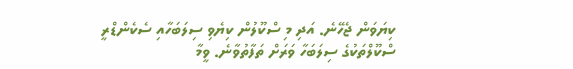ކިޔަވަން ޖެހޭނެ. އަދި މި ސްކޫލުން ކިޔެވި ސިލަބަހާއި ސެކެންޑްރީ ސްކޫލްތަކުގެ ސިލަބަހާ ވަރަށް ތަފާތުވާނެ. ވީމާ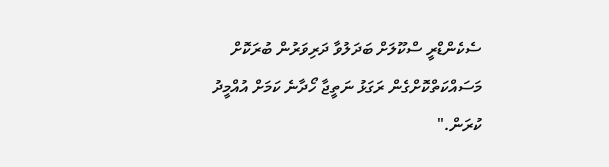ސެކެންޑްރީ ސްކޫލަށް ބަދަލުވާ ދަރިވަރުން ބުރަކޮށް މަސައްކަތްކޮށްގެން ރަގަޅު ނަތީޖާ ހޯދާނެ ކަމަށް އުއްމީދު ކުރަން."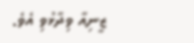ޒީނިއާ ވިދާޅުވި އެވެ.